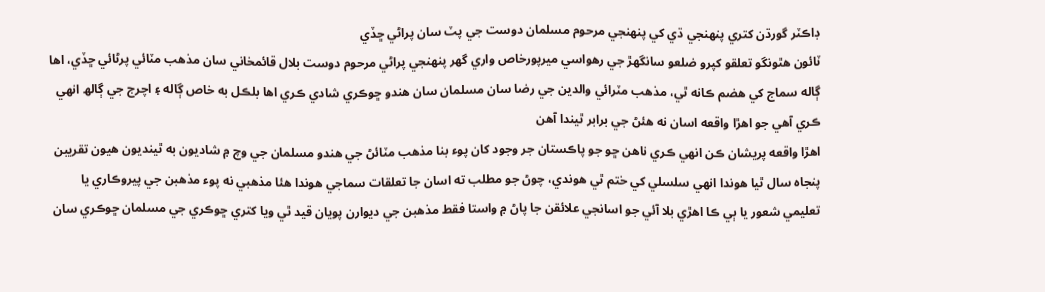ڊاڪٽر گورڌن کتري پنهنجي ڌي کي پنهنجي مرحوم مسلمان دوست جي پٽ سان پراڻي ڇڏي
ٽائون هٿونگو تعلقو کپرو ضلعو سانگهڙ جي رهواسي ميرپورخاص واري گهر پنهنجي پراڻي مرحوم دوست بلال قائمخاني سان مذھب مٽائي پرڻائي ڇڏي، اها ڳاله سماج کي هضم ڪانه ٿي، مذھب مٽرائي والدين جي رضا سان مسلمان سان هندو ڇوڪري شادي ڪري اها بلڪل به خاص ڳاله ۽ اچرج جي ڳالھ انهي ڪري آھي جو اهڙا واقعه اسان نه هئڻ جي برابر ٿيندا آھن
اهڙا واقعه پريشان ڪن انهي ڪري ناهن ڇو جو پاڪستان جر وجود کان پوء بنا مذھب مٽائڻ جي هندو مسلمان جي وچ ۾ شاديون به ٿينديون ھيون تقريبن پنجاه سال ٿيا هوندا انهي سلسلي کي ختم ٿي هوندي، چوڻ جو مطلب ته اسان جا تعلقات سماجي هوندا هئا مذھبي نه پوء مذھبن جي پيروڪاري يا تعليمي شعور يا ٻي ڪا اهڙي بلا آئي جو اسانجي علائقن جا پاڻ ۾ واستا فقط مذھبن جي ديوارن پويان قيد ٿي ويا کتري ڇوڪري جي مسلمان ڇوڪري سان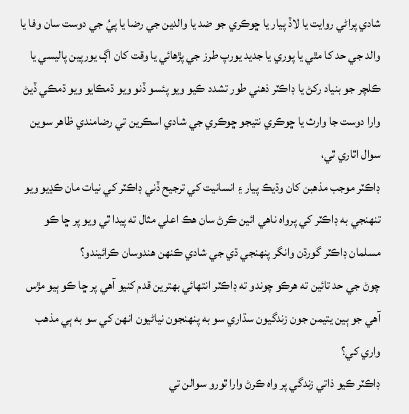شادي پراڻي روايت يا لاڏ پيار يا ڇوڪري جو ضد يا والدين جي رضا يا پيُ جي دوست سان وفا يا والد جي حد کا مٿي يا پوري يا جديد يورپ طرز جي پڙھائي يا وقت کان اڳ يورپين پاليسي يا ڪلچر جو بنياد رکڻ يا ڊاڪٽر ذھني طور تشدد ڪيو ويو پئسو ڏنو ويو ڌمڪايو ويو ڌمڪي ڏيڻ وارا دوست جا وارث يا ڇوڪري نتيجو ڇوڪري جي شادي اسڪرين تي رضامندي ظاهر سوين سوال اٿاري ٿي،
ڊاڪٽر موجب مذھبن کان وڌيڪ پيار ۽ انسانيت کي ترجيح ڏني ڊاڪٽر کي نيات مان ڪڍيو ويو تنهنجي به ڊاڪٽر کي پرواه ناهي ائين ڪرڻ سان هڪ اعلي مثال ته پيدا ٿي ويو پر ڇا ڪو مسلمان ڊاڪٽر گورڌن وانگر پنهنجي ڌي جي شادي ڪنهن هندوسان ڪرائيندو؟
چوڻ جي حد تائين ته هرڪو چوندو ته ڊاڪٽر انتهائي بهترين قدم کنيو آھي پر ڇا ڪو ٻيو مڙس آھي جو ٻين يتيمن جون زندگيون سڌاري سو به پنهنجون نياڻيون انهن کي سو به ٻي مذھب واري کي؟
ڊاڪٽر ڪيو ذاتي زندگي پر واه ڪرڻ وارا ٿورو سوالن تي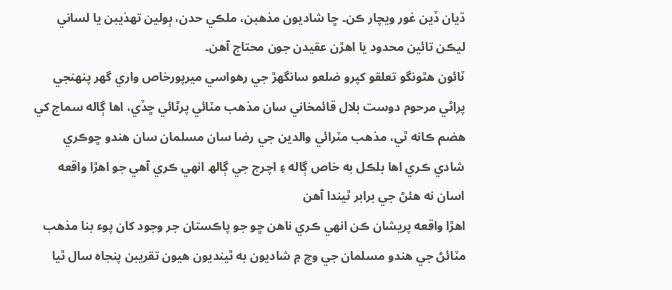ڌيان ڏين غور ويچار ڪن۔ ڇا شاديون مذھبن، ملڪي حدن، ٻولين تهذيبن يا لساني ليڪن تائين محدود يا اهڙن عقيدن جون محتاج آھن۔
ٽائون هٿونگو تعلقو کپرو ضلعو سانگهڙ جي رهواسي ميرپورخاص واري گهر پنهنجي پراڻي مرحوم دوست بلال قائمخاني سان مذھب مٽائي پرڻائي ڇڏي، اها ڳاله سماج کي هضم ڪانه ٿي، مذھب مٽرائي والدين جي رضا سان مسلمان سان هندو ڇوڪري شادي ڪري اها بلڪل به خاص ڳاله ۽ اچرج جي ڳالھ انهي ڪري آھي جو اهڙا واقعه اسان نه هئڻ جي برابر ٿيندا آھن
اهڙا واقعه پريشان ڪن انهي ڪري ناهن ڇو جو پاڪستان جر وجود کان پوء بنا مذھب مٽائڻ جي هندو مسلمان جي وچ ۾ شاديون به ٿينديون ھيون تقريبن پنجاه سال ٿيا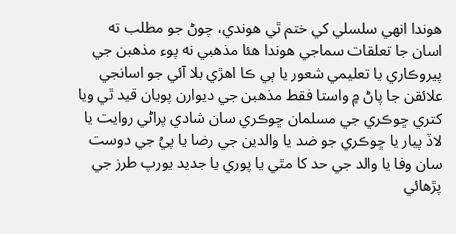هوندا انهي سلسلي کي ختم ٿي هوندي، چوڻ جو مطلب ته اسان جا تعلقات سماجي هوندا هئا مذھبي نه پوء مذھبن جي پيروڪاري يا تعليمي شعور يا ٻي ڪا اهڙي بلا آئي جو اسانجي علائقن جا پاڻ ۾ واستا فقط مذھبن جي ديوارن پويان قيد ٿي ويا کتري ڇوڪري جي مسلمان ڇوڪري سان شادي پراڻي روايت يا لاڏ پيار يا ڇوڪري جو ضد يا والدين جي رضا يا پيُ جي دوست سان وفا يا والد جي حد کا مٿي يا پوري يا جديد يورپ طرز جي پڙھائي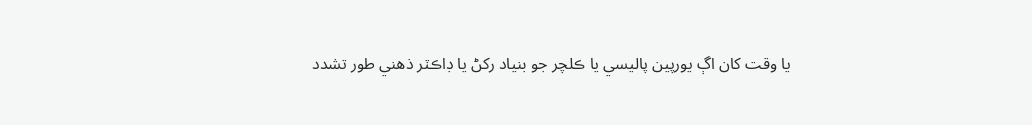يا وقت کان اڳ يورپين پاليسي يا ڪلچر جو بنياد رکڻ يا ڊاڪٽر ذھني طور تشدد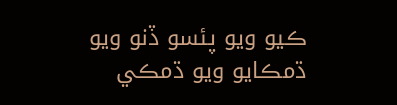ڪيو ويو پئسو ڏنو ويو ڌمڪايو ويو ڌمڪي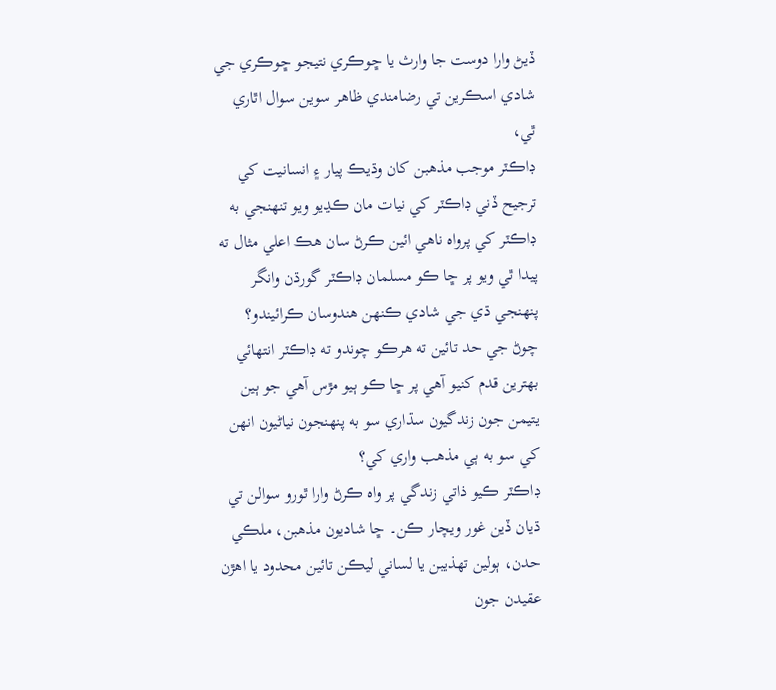ڏيڻ وارا دوست جا وارث يا ڇوڪري نتيجو ڇوڪري جي شادي اسڪرين تي رضامندي ظاهر سوين سوال اٿاري ٿي،
ڊاڪٽر موجب مذھبن کان وڌيڪ پيار ۽ انسانيت کي ترجيح ڏني ڊاڪٽر کي نيات مان ڪڍيو ويو تنهنجي به ڊاڪٽر کي پرواه ناهي ائين ڪرڻ سان هڪ اعلي مثال ته پيدا ٿي ويو پر ڇا ڪو مسلمان ڊاڪٽر گورڌن وانگر پنهنجي ڌي جي شادي ڪنهن هندوسان ڪرائيندو؟
چوڻ جي حد تائين ته هرڪو چوندو ته ڊاڪٽر انتهائي بهترين قدم کنيو آھي پر ڇا ڪو ٻيو مڙس آھي جو ٻين يتيمن جون زندگيون سڌاري سو به پنهنجون نياڻيون انهن کي سو به ٻي مذھب واري کي؟
ڊاڪٽر ڪيو ذاتي زندگي پر واه ڪرڻ وارا ٿورو سوالن تي ڌيان ڏين غور ويچار ڪن۔ ڇا شاديون مذھبن، ملڪي حدن، ٻولين تهذيبن يا لساني ليڪن تائين محدود يا اهڙن عقيدن جون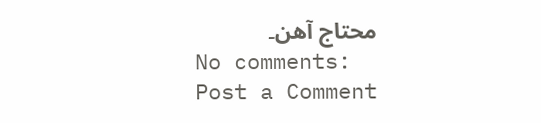محتاج آھن۔
No comments:
Post a Comment